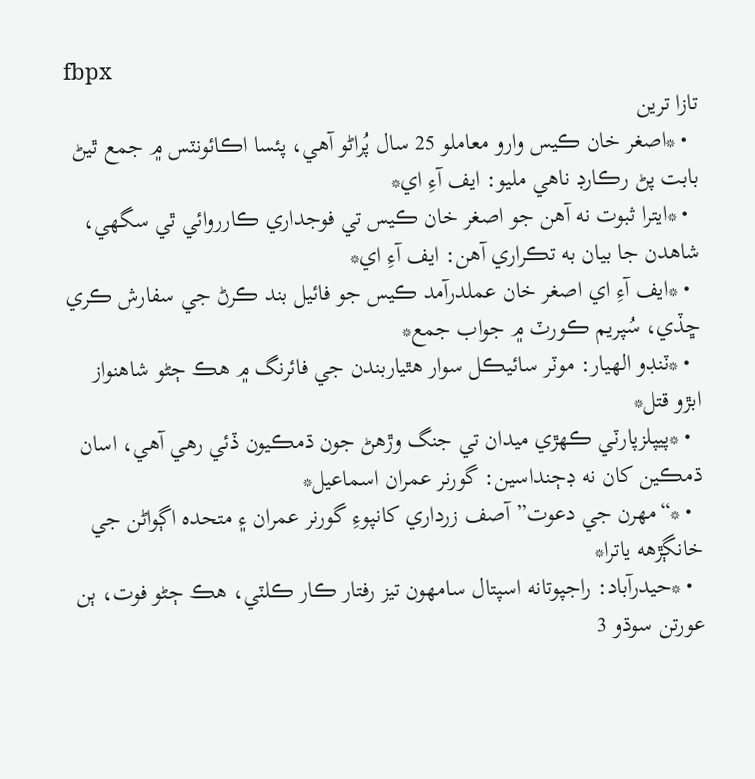fbpx
تازا ترين
  • *اصغر خان ڪيس وارو معاملو 25 سال پُراڻو آهي، پئسا اڪائونٽس ۾ جمع ٿيڻ بابت پڻ رڪارڊ ناهي مليو: ايف آءِ اي*
  • *ايترا ثبوت نه آهن جو اصغر خان ڪيس تي فوجداري ڪارروائي ٿي سگهي، شاهدن جا بيان به تڪراري آهن: ايف آءِ اي*
  • *ايف آءِ اي اصغر خان عملدرآمد ڪيس جو فائيل بند ڪرڻ جي سفارش ڪري ڇڏي، سُپريم ڪورٽ ۾ جواب جمع*
  • *ٽنڊو الهيار: موٽر سائيڪل سوار هٿياربندن جي فائرنگ ۾ هڪ ڄڻو شاهنواز ابڙو قتل*
  • *پيپلزپارٽي ڪهڙي ميدان تي جنگ وڙهڻ جون ڌمڪيون ڏئي رهي آهي، اسان ڌمڪين کان نه ڊڄنداسين: گورنر عمران اسماعيل*
  • *“مهرن جي دعوت” آصف زرداري کانپوءِ گورنر عمران ۽ متحده اڳواڻن جي خانڳڙهه ياترا*
  • *حيدرآباد: راجپوتانه اسپتال سامهون تيز رفتار ڪار ڪلٽي، هڪ ڄڻو فوت، ٻن عورتن سوڌو 3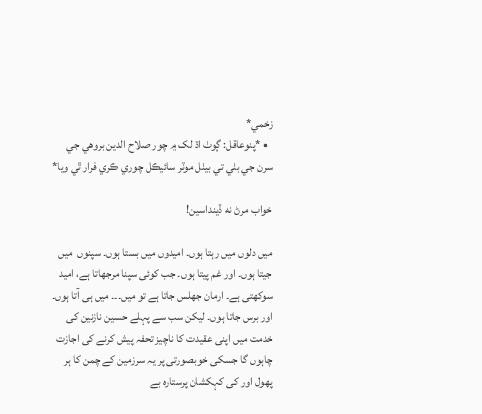زخمي*
  • *پنوعاقل: ڳوٺ اڌ لک ۾ چور صلاح الدين بروھي جي سرن جي بٺي تي بيٺل موٽر سائيڪل چوري ڪري فرار ٿي ويا*

خواب مرڻ نه ڏينداسين!

میں دلوں میں رہتا ہوں۔ امیدوں میں بستا ہوں۔ سپنوں  میں جیتا ہوں۔ اور غم پیتا ہوں۔ جب کوئی سپنا مرجھاتا ہے، امید سوکھتی ہے۔ ارمان جھلس جاتا ہے تو میں۔۔۔ میں ہی آتا ہوں۔ اور برس جاتا ہوں۔ لیکن سب سے پہلے حسین نازنین کی خدمت میں اپنی عقیدت کا ناچیز تحفہ پیش کرنے کی اجازت چاہوں گا جسکی خوبصورتی پر یہ سرزمین کے چمن کا ہر پھول اور کی کہکشان پرستارہ بے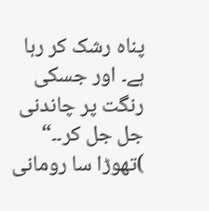پناہ رشک کر رہا ہے۔ اور جسکی رنگت پر چاندنی جل جل کر۔۔“ )تھوڑا سا رومانی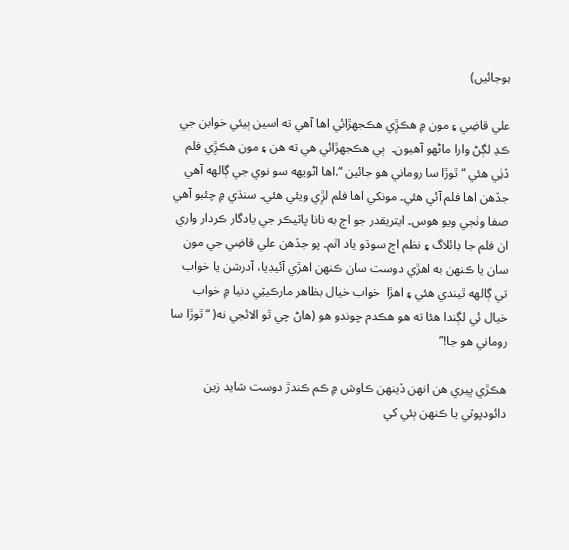ہوجائیں)

علي قاضِي ۽ مون ۾ هڪڙِي هڪجهڙائي اها آهي ته اسين ٻيئي خوابن جي ڪڍ لڳڻ‌ وارا ماڻهو آهيون۔  ٻي هڪجهڙائي هي ته هن ۽ مون هڪڙِي فلم ڏٺِي هئي “ٿوڙا سا روماني هو جائين “.اها اڻويهه سو نوي‌ جي ڳالهه آهي جڏهن اها فلم آئي هئي۔ مونکي اها فلم لڙِي ويئي هئي۔ سنڌي ۾ چئبو آهي صفا وٺجي ويو هوس۔ ايتريقدر جو اڄ‌ به نانا پاٽيڪر جي يادگار ڪردار واري ان فلم جا ڊائلاگ ۽ نظم اڄ‌ سوڌو ياد اٿم۔ پو جڏهن علي قاضِي جي مون سان يا ڪنهن به اهڙي دوست سان ڪنهن اهڙي آئيڊيا، آدرشن يا خواب تي ڳالهه ٿيندي هئي ۽ اهڙا  خواب خيال بظاهر مارڪيٽِي دنيا ۾ خواب خيال ئي لڳندا هئا ته هو هڪدم چوندو هو (هاڻ‌ چي ٿو الائجي نه( “ٿوڙا سا روماني هو جا!”

هڪڙي ڀيري هن انهن ڏينهن ڪاوش‌ ۾ ڪم ڪندڙ‌ دوست شايد زين دائودپوٽي يا ڪنهن ٻئي کي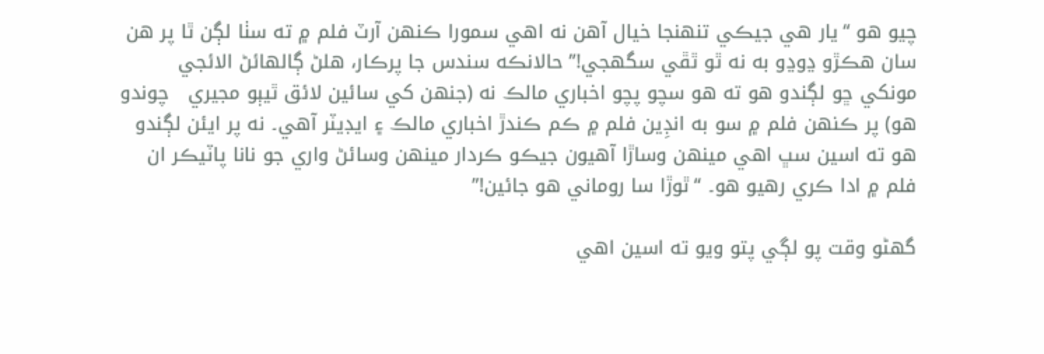چيو هو “يار هي جيڪي تنهنجا خيال آهن نه اهي سمورا ڪنهن آرٽ‌ فلم ۾ ته سٺا لڳن ٿا پر هن سان هڪڙو ڍوڍو به نه ٿو ٿڦي سگهجي!” حالانڪه سندس جا پرڪار، هلڻ‌ ڳالهائڻ الائجي مونکي ڇو لڳندو هو ته هو سچو پچو اخباري مالڪ نه (جنهن کي سائين لائق ٿيٻو مجيري   چوندو ھو) پر ڪنهن فلم ۾ سو به انڊِين فلم ۾ ڪم ڪندڙ‌ اخباري مالڪ ۽ ايڊيٽر آهي۔ نه پر ايئن لڳندو هو ته اسين سڀ اهي مينهن وساڙا آهيون جيڪو ڪردار مينهن وسائڻ‌ واري جو ‌نانا پاٽيڪر ان فلم ۾ ادا ڪري رهيو هو۔ “ٿوڙا سا روماني هو جائين!”

گهڻو وقت پو لڳي پتو ويو ته اسين اهي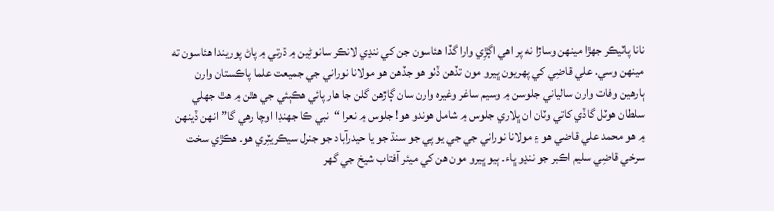نانا پاٽيڪر جهڙا مينهن وساڙا نه پر اهي اڳڙِي وارا گڏا هئاسون جن کي ننڍي لانڪر سانوڻِين ۾ ڌرتي ۾ پاڻ پوريندا هئاسون ته مينهن وسي. علي قاضِي کي پهريون ڀيرو مون تڏهن ڏٺو هو جڏهن هو مولانا نوراني جي جميعت علما پاڪستان وارن ٻارهين وفات وارن سالياني جلوسن ۾ وسيم ساغر وغيره وارن سان ڳاڙهن گلن جا هار پائي هڪٻئي جي هٿن ۾ هٿ جهلي سلطان هوٽل گاڏي کاتي وٽان ان ڀلاري جلوس ۾ شامل هوندو هو! جلوس ۾ نعرا “نبي ڪا جهنڊا اوچا رهي گا” انهن ڏينهن ۾ هو محمد علي قاضي هو ۽ مولانا نوراني جي جي يو پي جو سنڌ جو يا حيدرآباد جو جنرل سيڪريٽِري هو۔ هڪڙي سخت سرخي قاضِي سليم اڪبر جو ننڍو ڀاء۔ ٻيو ڀيرو مون هن کي ميئر آفتاب شيخ جي گهر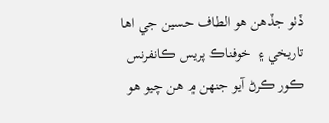ڏٺو جڏهن هو الطاف حسين جي اها تاريخي ۽  خوفناڪ پريس ڪانفرنس ڪور ڪرڻ‌ آيو جنهن ۾ هن چيو هو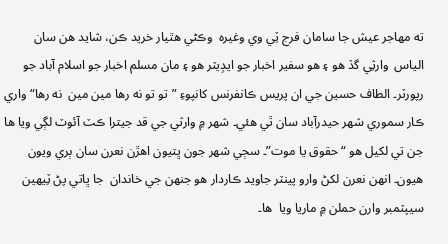ته مهاجر عيش‌ جا سامان فرج ٽِي وي وغيره  وڪڻي هٿيار خريد ڪن، شايد هن سان الياس  وارثِي گڏ هو ۽ هو سفير اخبار جو ايڊِيٽر هو ۽ مان مسلم اخبار جو اسلام آباد جو رپورٽر۔ الطاف حسين جي ان پريس ڪانفرنس کانپوءِ ”تو تو نه رها مين مين  نه رها“ واري ڪار سموري شهر حيدرآباد سان ٿي هئي۔ شهر ۾ وارثي جي قد جيترا ڪٽ‌ آئوٽ لڳي ويا ها جن تي لکيل هو “حقوق يا موت”۔ سڄي شهر جون ڀتيون اهڙن نعرن سان ٻري ويون هيون۔ انهن نعرن لکڻ‌ وارو پينٽر جاويد ڪاردار هو جنهن جي خاندان  جا ڀاتي پڻ ‌ٽِيهين سيپٽمبر وارن حملن ۾ ماريا ويا  ها۔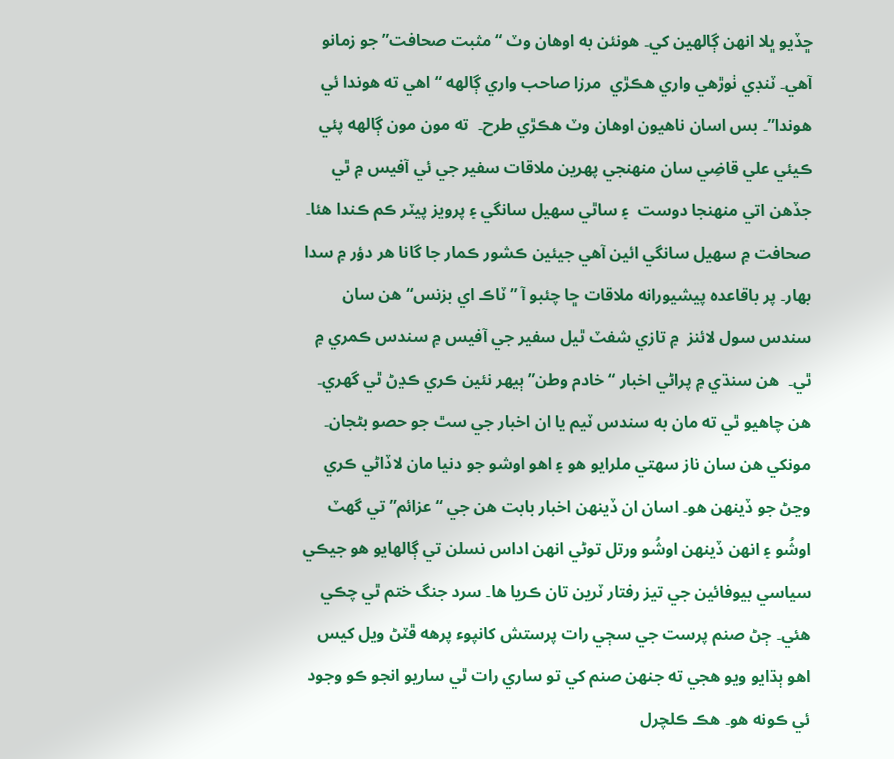ڇڏيو ڀلا انهن ڳالهين کي۔ هونئن به اوهان وٽ‌ “مثبت صحافت”جو زمانو آهي۔ ٽنڊي ٺوڙهي واري هڪڙي  مرزا صاحب واري ڳالهه “اهي ته هوندا ئي هوندا”۔ بس اسان ناهيون اوهان وٽ‌ هڪڙي طرح۔  ته مون مون ڳالهه پئي ڪيئي علي قاضِي سان منهنجي پهرين ملاقات سفير جي ئي آفيس ۾ ٿي جڏهن اتي منهنجا دوست  ۽ ساٿي سهيل سانگي ۽ پرويز پيٽر ڪم ڪندا هئا۔ صحافت ۾ سهيل سانگي ائين آهي جيئين ڪشور ڪمار جا گانا هر دؤر ۾ سدا بهار۔ پر باقاعده پيشيورانه ملاقات ڇا چئبو آ‌ ”ٽاڪ اي بزنس“ هن سان سندس سول لائنز  ۾ تازي شفٽ‌ ٿيل سفير جي آفيس ۾ سندس ڪمري ۾ ٿي۔  هن سنڌي ۾ پراڻي اخبار “خادم وطن” ٻيهر نئين ڪري ڪڍڻ ٿي گهري۔ هن چاهيو ٿي ته مان به سندس ٽيم يا ان اخبار جي سٿ جو حصو بڻجان۔ مونکي هن سان ناز سهتي ملرايو هو ۽ اهو اوشو جو دنيا مان لاڏاڻي ڪري وڃڻ‌ جو ڏينهن هو۔ اسان ان ڏينهن اخبار بابت هن جي “عزائم” تي گهٽ‌ اوشُو ۽ انهن ڏينهن اوشُو ورتل توڻي انهن اداس نسلن تي ڳالهايو هو جيڪي سياسي بيوفائين جي تيز رفتار ٽرين تان ڪريا ها۔ سرد جنگ ختم ٿي چڪي هئي۔ ڄڻ‌ صنم پرست جي سڄي رات پرستش‌ کانپوء پرهه ڦٽڻ‌ ويل کيس اهو ٻڌايو ويو هجي ته جنهن صنم کي تو ساري رات ٿي ساريو انجو ڪو وجود ئي ڪونه هو۔ هڪ ڪلچرل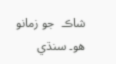شاڪ  جو زمانو هو۔ سنڌي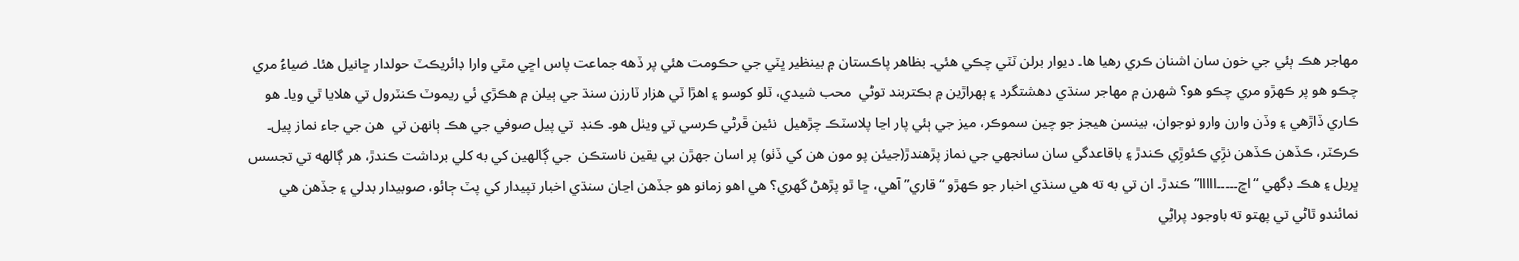مهاجر هڪ ٻئي جي خون سان اشنان ڪري رهيا ها۔ ديوار برلن ٽٽي چڪي هئي۔ بظاهر پاڪستان ۾ بينظير ڀٽي جي حڪومت هئي پر ڏهه جماعت پاس اڇي مٿي وارا ڊائريڪٽ‌ حولدار ڇانيل هئا۔ ضياءُ مري چڪو هو پر ڪهڙو مري چڪو هو؟‌ شهرن ۾ مهاجر سنڌي دهشتگرد ۽ ٻهراڙين ۾ بڪتربند توڻي  محب شيدي، ٽلو کوسو ۽ اهڙا ٽي هزار ٽارزن سنڌ جي ٻيلن ۾ هڪڙي ئي ريموٽ‌ ڪنٽرول تي هلايا ٿي ويا۔ هو ڪاري ڏاڙهي ۽ وڏن وارن وارو نوجوان، بينسن هيجز جو چين سموڪر، ميز جي ٻئي پار اڃا پلاسٽڪ چڙهيل  نئين ڦرڻي ڪرسي تي ويٺل هو۔ ڪنڊ  ‌تي پيل صوفي جي هڪ ٻانهن تي  هن جي جاء‌ نماز پيل۔ ڪرڪٽر، ڪڏهن ڪڏهن نڙِي ڪئوڙِي ڪندڙ ‌۽ باقاعدگي سان سانجهي جي نماز پڙهندڙ‌(جيئن پو مون هن کي ڏٺو) پر اسان جهڙن بي يقين ناستڪن  جي ڳالهين کي به کلي برداشت ڪندڙ، هر ڳالهه تي تجسس ڀريل ۽ هڪ ڊگهي “اڇ۔۔۔۔۔ااااا” ڪندڙ۔ ان تي به ته هي سنڌي اخبار جو ڪهڙو “قاري” آهي، ڇا ٿو پڙهڻ‌ گهري؟ هي اهو زمانو هو جڏهن اڃان سنڌي اخبار تپيدار کي پٽ‌ ڄائو، صوبيدار بدلي ۽ جڏهن هي نمائندو ٿاڻي تي پهتو ته باوجود پراڻِي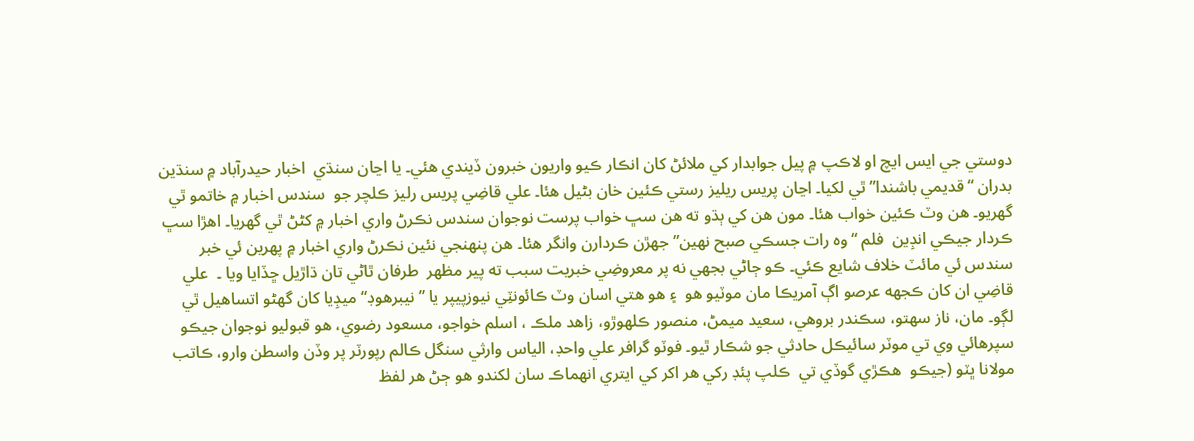دوستي جي ايس ايچ او لاڪپ ۾ پيل جوابدار کي ملائڻ‌ کان انڪار ڪيو واريون خبرون ڏيندي هئي۔ يا اڃان سنڌي  اخبار حيدرآباد ۾ سنڌين بدران “قديمي باشندا” ٿي لکيا۔ اڃان پريس ريليز رستي ڪئين خان بڻيل هئا۔ علي قاضِي پريس رليز ڪلچر جو  سندس اخبار ۾ خاتمو ٿي گهريو۔ هن وٽ‌ ڪئين خواب هئا۔ مون هن کي ٻڌو ته هن سڀ خواب پرست نوجوان سندس نڪرڻ واري اخبار ۾ کڻڻ ‌ٿي گهريا۔ اهڙا سڀ ڪردار جيڪي انڊِين  فلم “وه رات جسڪي صبح نهين” جهڙن ڪردارن وانگر‌ هئا۔ هن پنهنجي نئين نڪرڻ واري اخبار ۾ پهرين ئي خبر سندس ئي مائٽ خلاف شايع ڪئي۔ ڪو ڄاڻي بجهي نه پر معروضِي خبريت سبب ته پير مظهر  طرفان ٿاڻي تان ڌاڙيل ڇڏايا ويا ۔  علي قاضِي ان کان ڪجهه عرصو اڳ آمريڪا مان موٽيو هو  ۽ هو هتي اسان وٽ‌ ڪائونٽِي نيوزپيپر يا ”نيبرهوڊ‌“ ميڊِيا کان گهڻو اتساهيل ٿي لڳو۔ مان، ناز سهتو، سڪندر بروهي، سعيد ميمڻ، منصور ڪلهوڙو، زاهد ملڪ ، اسلم خواجو، مسعود رضوي، هو قبوليو نوجوان جيڪو سپرهائي وي تي موٽر سائيڪل حادثي جو شڪار ٿيو۔ فوٽو گرافر علي واحڊ، الياس وارثي سنگل ڪالم رپورٽر پر وڏن واسطن وارو، ڪاتب مولانا ڀٽو (جيڪو  هڪڙي گوڏي تي  ڪلپ پئڊ‌ رکي هر اکر کي ايتري انهماڪ سان لکندو هو ڄڻ‌ هر لفظ‌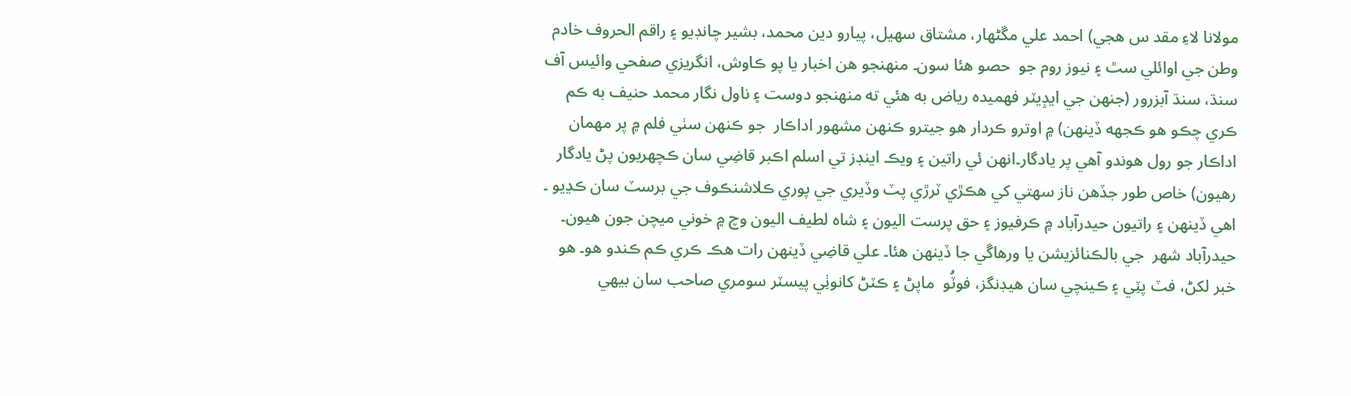مولانا لاءِ مقد س هجي) احمد علي مڱڻهار، مشتاق سهيل، پيارو دين محمد، بشير چانڊيو ۽ راقم الحروف خادم وطن جي اوائلي سٿ ۽ نيوز روم جو  حصو هئا سون۔ منهنجو هن اخبار يا پو ڪاوش، انگريزي صفحي وائيس آف سنڌ، سنڌ آبزرور (جنهن جي ايڊِيٽر فهميده رياض‌ به هئي ته منهنجو دوست ‌۽ ناول نگار محمد حنيف به ڪم ڪري چڪو هو ڪجهه ڏينهن) ۾ اوترو ڪردار هو جيترو ڪنهن مشهور اداڪار  جو ڪنهن سٺي فلم ۾ پر مهمان اداڪار جو رول هوندو آهي پر يادگار۔انهن ئي راتين ۽ ويڪ اينڊز تي اسلم اڪبر قاضِي سان ڪچهريون پڻ‌ يادگار رهيون) خاص طور جڏهن ناز سهتي کي هڪڙي ٽرڙي پٽ‌ وڏيري جي پوري ڪلاشنڪوف جي برسٽ‌ سان ڪڍيو ۔ اهي ڏينهن‌ ۽ راتيون حيدرآباد ۾ ڪرفيوز ۽ حق پرست اليون ۽ شاه لطيف اليون وچ ۾ خوني ميچن جون هيون۔ حيدرآباد شهر  جي بالڪنائزيشن يا ورهاڱي جا ڏينهن هئا۔ علي قاضِي ڏينهن رات هڪ ڪري ڪم ڪندو هو۔ هو خبر لکڻ‌، فٽ‌ پٽِي ۽ ڪينچي سان هيڊنگز، فوٽُو  ماپڻ‌ ۽ ڪٽڻ کانوٺِي پيسٽر سومري صاحب سان بيهي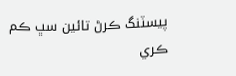پيسٽنگ ڪرڻ‌ تائين سڀ ڪم ڪري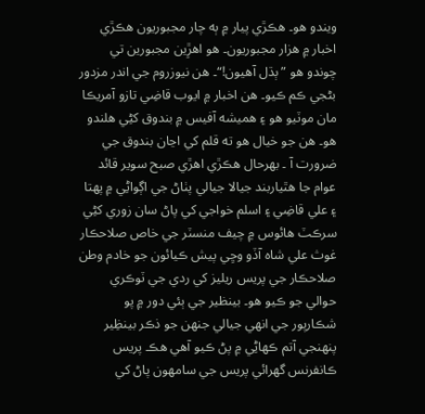ويندو هو۔ هڪڙي پيار ۾ ٻه چار مجبوريون هڪڙي اخبار ۾ هزار مجبوريون۔ هو اهڙِين مجبورين تي  چوندو هو ”ٻڌل آهيون!“۔ هن نيوزروم جي اندر مزدور بڻجي ڪم ڪيو۔ هن اخبار ۾ ايوب قاضِي تازو آمريڪا مان موٽيو هو ۽ هميشه آفيس ۾ بندوق کڻِي هلندو هو۔ هن جو خيال هو ته قلم کي اڃان بندوق جي ضرورت آ ۔ بهرحال هڪڙي اهڙي صبح‌ سوير قائد عوام جا هٿياربند جيالا جيالي پٺاڻ‌ جي اڳواڻِي ۾ پهتا ۽ علي قاضِي ۽ اسلم خواجي کي پاڻ سان زوري کڻِي سرڪٽ‌ هائوس ۾ چيف منسٽر جي خاص صلاحڪار غوث‌ علي شاه آڏو وڃِي پيش‌ ڪيائون جو خادم وطن صلاحڪار جي پريس ريليز کي ردي جي ٽوڪري حوالي جو ڪيو هو۔ بينظير جي ٻئي دور ۾ پو شڪارپور جي انهي جيالي جنهن جو ذڪر بينظِير پنهنجي آتم ڪهاڻِي ۾ پڻ‌ ڪيو آهي هڪ پريس ڪانفرنس گهرائي پريس جي سامهون پاڻ ‌کي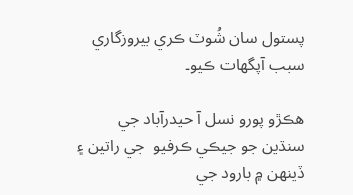پستول سان شُوٽ‌ ڪري بيروزگاري سبب آپگهات ڪيو۔

هڪڙو پورو نسل آ‌ حيدرآباد جي سنڌين جو جيڪي ڪرفيو  جي راتين ۽ ڏينهن ۾ بارود جي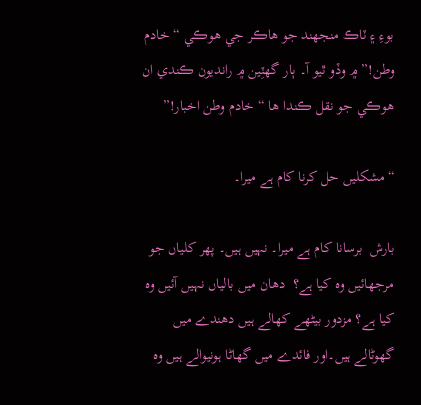بوءِ‌ ۽ ٽاڪ منجهند جو هاڪر جي هوڪي “خادم وطن!” ۾ وڏو ٿيو آ‌۔ ٻار گهٽِين ۾ رانديون ڪندي ان هوڪي جو نقل ڪندا ها “خادم وطن اخبار!”

“مشکلیں حل کرنا کام ہے میرا۔

بارش  برسانا کام ہے میرا۔ نہیں ہیں۔ پھر کلیاں جو مرجھائیں وہ کیا ہے؟  دھان میں بالیاں نہیں آئیں وہ کیا ہے؟ مزدور بیٹھے کھالے ہیں دھندے میں گھوٹالے ہیں۔اور فائدے میں گھاٹا ہونیوالے ہیں وہ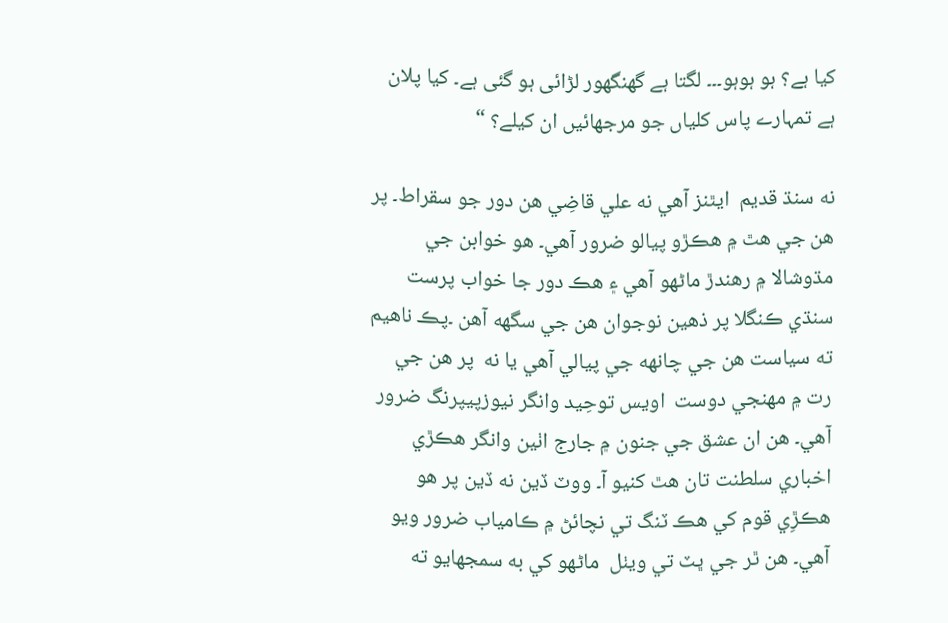کیا ہے؟ ہو ہوہو۔۔۔ لگتا ہے گھنگھور لڑائی ہو گئی ہے۔ کیا پلان ہے تمہارے پاس کلیاں جو مرجھائیں ان کیلے؟ “

نه سنڌ قديم  ايٿنز آهي نه علي قاضِي هن دور جو سقراط۔ پر هن جي هٿ ۾ هڪڙو پيالو ضرور آهي۔ هو خوابن جي مڌوشالا ۾ رهندڙ‌ ماڻهو آهي ۽ هڪ دور جا خواب پرست سنڌي ڪنگلا پر ذهين نوجوان هن جي سگهه آهن ۔پڪ ناهيم ته سياست هن جي چانهه جي پيالي آهي يا نه  پر هن جي رت ۾ مهنجي دوست  اويس توحِيد وانگر نيوزپيپرنگ ضرور آهي۔ هن ان عشق جي جنون ۾ جارج اٺين وانگر هڪڙي اخباري سلطنت تان هٿ کنيو آ۔ ووٽ‌ ڏين نه ڏين پر هو هڪڙِي قوم کي هڪ ٽنگ تي نچائڻ‌ ۾ ڪامياب ضرور ويو آهي۔ هن ٿر جي ڀٽ تي ويٺل  ماڻهو کي به سمجهايو ته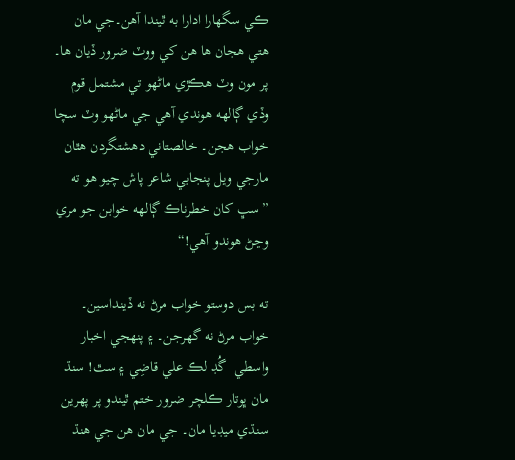ڪي سگهارا ادارا به ٿيندا آهن۔جي مان هتي هجان ها هن کي ووٽ ضرور ‌ڏيان ها۔ پر مون وٽ‌ هڪڙي ماڻهو تي مشتمل قوم وڏي ڳالهه هوندي آهي جي ماڻهو وٽ‌ سچا خواب هجن۔ خالصتاني دهشتگردن هٿان مارجي ويل پنجابي شاعر پاش‌ چيو هو ته ”سڀ کان خطرناڪ ڳالهه خوابن جو مري وڃڻ‌ هوندو آهي!“

ته بس دوستو خواب مرڻ‌ نه ڏينداسين۔ خواب مرڻ‌ نه گهرجن۔ ۽ پنهجي اخبار واسطي  گُڊ ‌لڪ علي قاضِي ۽ سٿ! سنڌ مان ڀوتار ڪلچر ‌ضرور ختم ٿيندو پر پهرين سنڌي ميڊيا مان۔ جي مان هن جي هنڌ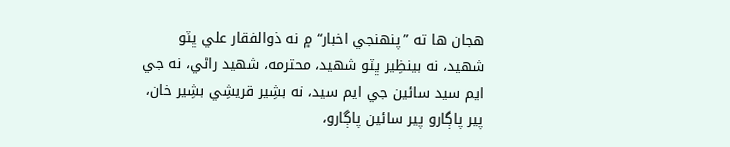هجان ها ته‌ ”پنهنجي اخبار“ ۾ نه ذوالفقار علي ڀٽو شهيد، نه بينظِير ڀٽو شهيد، محترمه، شهيد راڻي، نه جي ايم سيد سائين جي ايم سيد، نه بشِير قريشِي بشِير خان، پير پاڳارو پير سائين پاڳارو،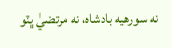نه سورهيه بادشاه، نه مرتضيٰ ڀٽو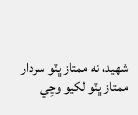شهيد، نه ممتاز ڀٽو سردار ممتاز ڀٽو لکيو وڃِي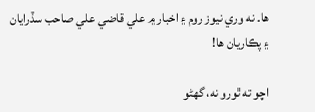ها۔ نه وري نيوز روم ۽ اخبار ۾ علي قاضي علي صاحب سڏرايان ۽ پڪاريان ها!

اچو ته ٿورو نه، گهڻو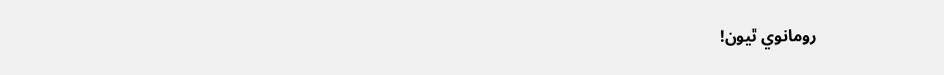رومانوي ٿيون!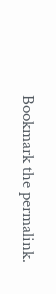Bookmark the permalink.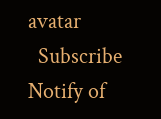avatar
  Subscribe
Notify of